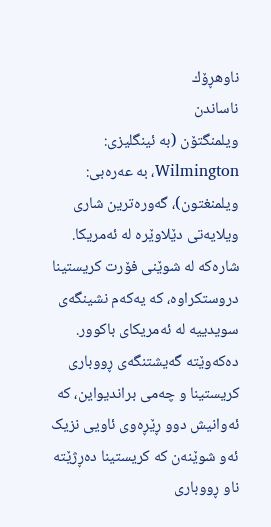ناوهڕۆك
ناساندن
ویلمنگتۆن (بە ئینگلیزی: Wilmington، بە عەرەبی: ويلمنغتون)، گەورەترین شاری ویلایەتی دێلاوێرە لە ئەمریکا. شارەکە لە شوێنی فۆرت کریستینا دروستکراوە، کە یەکەم نشینگەی سویدییە لە ئەمریکای باکوور. دەکەوێتە گەیشتنگەی ڕووباری کریستینا و چەمی براندیواین، کە ئەوانیش دوو ڕێڕەوی ئاویی نزیک ئەو شوێنەن کە کریستینا دەڕژێتە ناو ڕووباری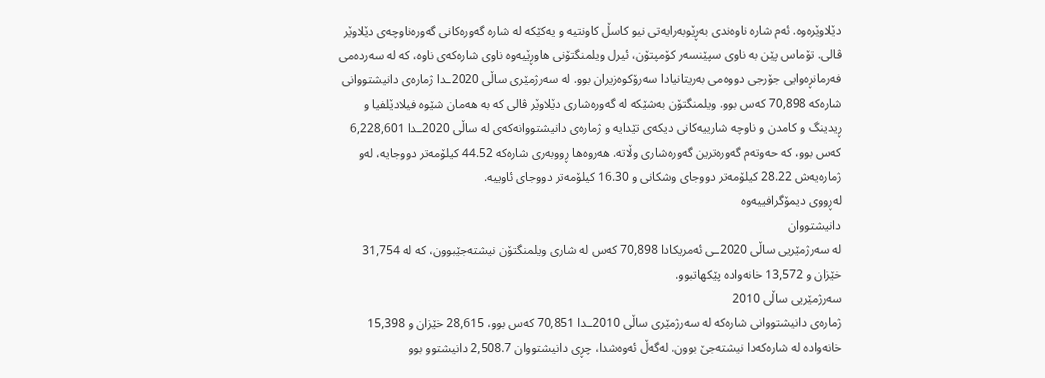دێلاوێرەوە. ئەم شارە ناوەندی بەڕێوبەرایەتی نیو کاسڵ کاونتیە و یەکێکە لە شارە گەورەکانی گەورەناوچەی دێلاوێر ڤالی. تۆماس پێن بە ناوی سپێنسەر کۆمپتۆن، ئیرل ویلمنگتۆنی هاوڕێیەوە ناوی شارەکەی ناوە، کە لە سەردەمی فەرمانڕەوایی جۆرجی دووەمی بەریتانیادا سەرۆکوەزیران بوو. لە سەرژمێری ساڵی 2020ـدا ژمارەی دانیشتووانی شارەکە 70,898 کەس بوو. ویلمنگتۆن بەشێکە لە گەورەشاری دێلاوێر ڤالی کە بە هەمان شێوە فیلادێلفیا و ڕیدینگ و کامدن و ناوچە شارییەکانی دیکەی تێدایە و ژمارەی دانیشتووانەکەی لە ساڵی 2020ـدا 6,228,601 کەس بوو، کە حەوتەم گەورەترین گەورەشاری وڵاتە. هەروەها ڕووبەری شارەکە 44.52 کیلۆمەتر دووجایە، لەو ژمارەیەش 28.22 کیلۆمەتر دووجای وشکانی و 16.30 کیلۆمەتر دووجای ئاوییە.
لەڕووی دیمۆگرافییەوە
دانیشتووان
لە سەرژمێریی ساڵی 2020ـی ئەمریکادا 70,898 کەس لە شاری ویلمنگتۆن نیشتەجێبوون، کە لە 31,754 خێزان و 13,572 خانەوادە پێکهاتبوو.
سەرژمێریی ساڵی 2010
ژمارەی دانیشتووانی شارەکە لە سەرژمێری ساڵی 2010ـدا 70,851 کەس بوو، 28,615 خێزان و 15,398 خانەوادە لە شارەکەدا نیشتەجێ بوون. لەگەڵ ئەوەشدا، چڕی دانیشتووان 2,508.7 دانیشتوو بوو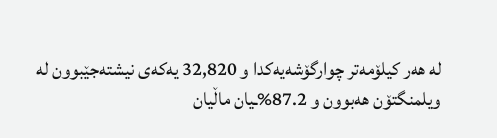لە هەر کیلۆمەتر چوارگۆشەیەکدا و 32,820 یەکەی نیشتەجێبوون لە ویلمنگتۆن هەبوون و 87.2%ـیان ماڵیان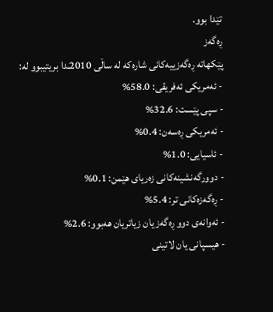تێدا بوو.
ڕەگەز
پێکهاتە ڕەگەزییەکانی شارەکە لە ساڵی 2010ـدا بریتیبوو لە:
- ئەمریکی ئەفریقی: 58.0%
- سپی پێست: 32.6%
- ئەمریکی ڕەسەن: 0.4%
- ئاسیایی: 1.0%
- دوورگەنشینەکانی زەریای هێمن: 0.1%
- ڕەگەزەکانی تر: 5.4%
- ئەوانەی دوو ڕەگەز یان زیاتریان هەبوو: 2.6%
- هیسپانی یان لاتینی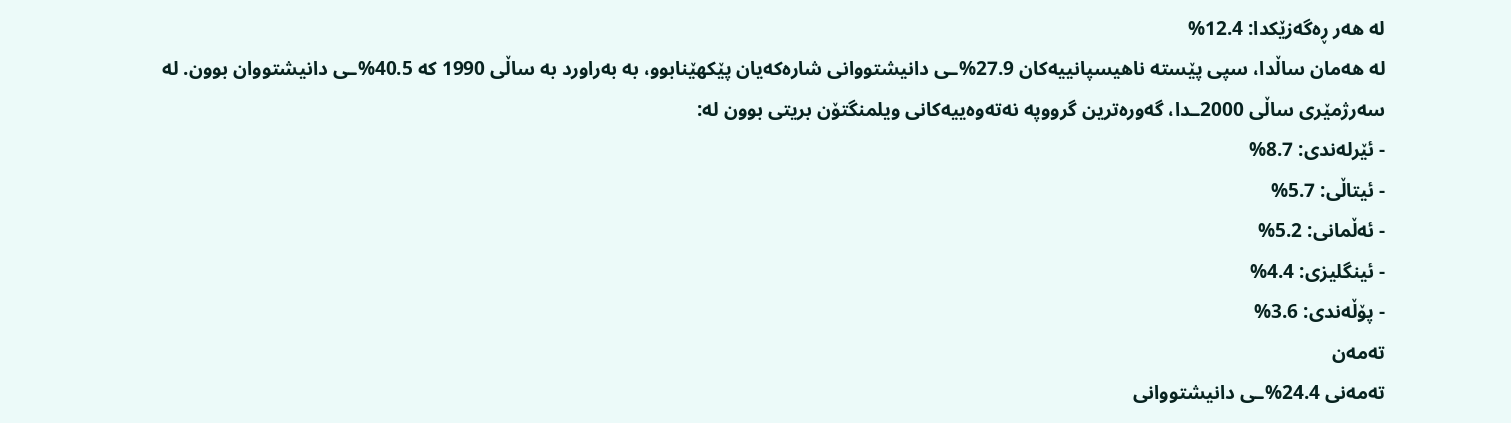لە هەر ڕەگەزێکدا: 12.4%
لە هەمان ساڵدا، سپی پێستە ناهیسپانییەکان 27.9%ـی دانیشتووانی شارەکەیان پێکهێنابوو، بە بەراورد بە ساڵی 1990 کە 40.5%ـی دانیشتووان بوون. لە سەرژمێری ساڵی 2000ـدا، گەورەترین گرووپە نەتەوەییەکانی ویلمنگتۆن بریتی بوون لە:
- ئێرلەندی: 8.7%
- ئیتاڵی: 5.7%
- ئەڵمانی: 5.2%
- ئینگلیزی: 4.4%
- پۆڵەندی: 3.6%
تەمەن
تەمەنی 24.4%ـی دانیشتووانی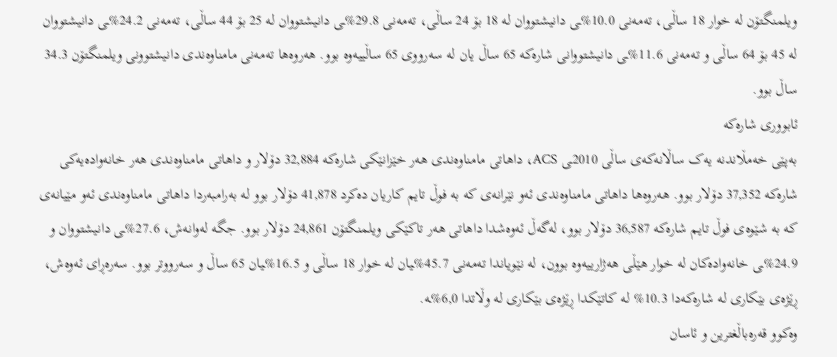ویلمنگتۆن لە خوار 18 ساڵی، تەمەنی 10.0%ـی دانیشتووان لە 18 بۆ 24 ساڵی، تەمەنی 29.8%ـی دانیشتووان لە 25 بۆ 44 ساڵی، تەمەنی 24.2%ـی دانیشتووان لە 45 بۆ 64 ساڵی و تەمەنی 11.6%ـی دانیشتووانی شارەکە 65 ساڵ یان لە سەرووی 65 ساڵییەوە بوو. هەروەها تەمەنی مامناوەندی دانیشتوونی ویلمنگتۆن 34.3 ساڵ بوو.
ئابووری شارەکە
بەپێی خەمڵاندنە یەک ساڵانەکەی ساڵی 2010ـی ACS، داهاتی مامناوەندی هەر خێزانێکی شارەکە 32,884 دۆلار و داهاتی مامناوەندی هەر خانەوادەیەکی شارەکە 37,352 دۆلار بوو. هەروەها داهاتی مامناوەندی ئەو نێرانەی کە بە فوڵ تایم کاریان دەکرد 41,878 دۆلار بوو لە بەرامبەردا داهاتی مامناوەندی ئەو مێیانەی کە بە شێوەی فوڵ تایم شارەکە 36,587 دۆلار بوو، لەگەڵ ئەوەشدا داهاتی هەر تاکێکی ویلمنگتۆن 24,861 دۆلار بوو. جگە لەوانەش، 27.6%ـی دانیشتووان و 24.9%ـی خانەوادەکان لە خوار هێڵی هەژارییەوە بوون، لە نێویاندا تەمەنی 45.7%ـیان لە خوار 18 ساڵی و 16.5%ـیان 65 ساڵ و سەرووتر بوو. سەرەڕای ئەوەش، ڕێژەی بێکاری لە شارەکەدا 10.3% لە کاتێکدا ڕێژەی بێکاری لە وڵاتدا 6,0%ـه.
وەکوو قەرەباڵغترین و ئاسان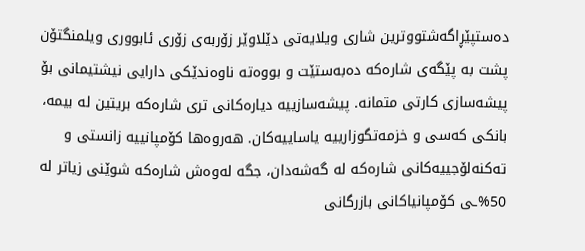دەستپێڕاگەشتووترین شاری ویلایەتی دێلاوێر زۆربەی زۆری ئابووری ویلمنگتۆن پشت بە پێگەی شارەکە دەبەستێت و بووەتە ناوەندێکی دارایی نیشتیمانی بۆ پیشەسازی کارتی متمانە. پیشەسازییە دیارەکانی تری شارەکە بریتین لە بیمە، بانکی کەسی و خزمەتگوزارییە یاساییەکان. هەروەها کۆمپانییە زانستی و تەکنەلۆجییەکانی شارەکە لە گەشەدان، جگە لەوەش شارەکە شوێنی زیاتر لە 50%ـی کۆمپانیاکانی بازرگانی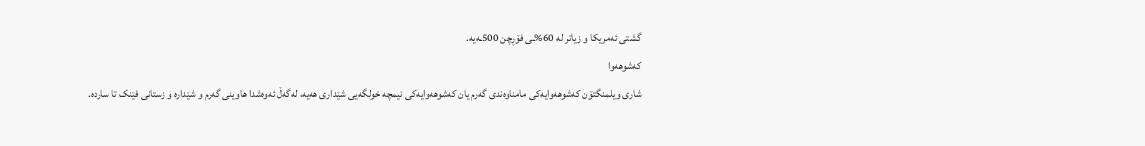گشتی ئەمریکا و زیاتر لە 60%ـی فۆڕچن 500ـەیە.
کەشوهەوا
شاری ویلمنگتۆن کەشوهەوایەکی مامناوەندی گەرم یان کەشوهەوایەکی نیمچە خولگەیی شێداری هەیە، لەگەڵ ئەوەشدا هاوینی گەرم و شێدارە و زستانی فێنک تا ساردە.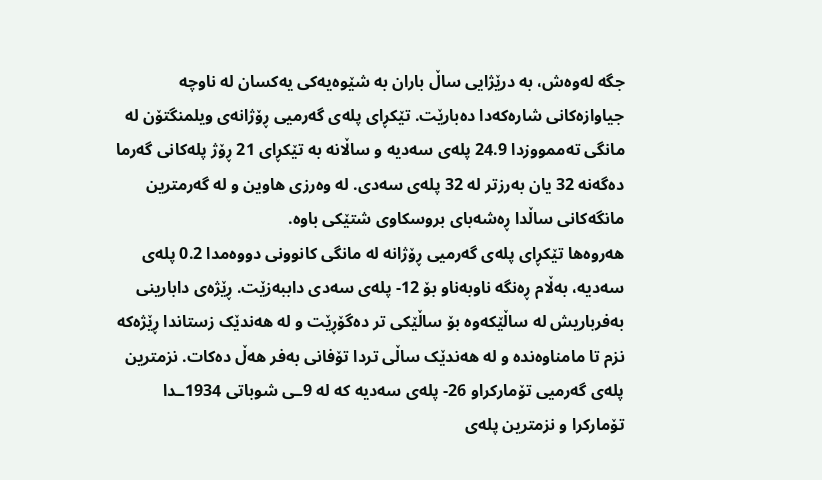جگە لەوەش، بە درێژایی ساڵ باران بە شێوەیەکی یەکسان لە ناوچە جیاوازەکانی شارەکەدا دەبارێت. تێکڕای پلەی گەرمیی ڕۆژانەی ویلمنگتۆن لە مانگی تەممووزدا 24.9 پلەی سەدیە و ساڵانە بە تێکڕای 21 ڕۆژ پلەکانی گەرما دەگەنە 32 یان بەرزتر لە 32 پلەی سەدی. لە وەرزی هاوین و لە گەرمترین مانگەکانی ساڵدا ڕەشەبای بروسکاوی شتێکی باوە.
هەروەها تێکڕای پلەی گەرمیی ڕۆژانە لە مانگی کانوونی دووەمدا 0.2 پلەی سەدیە، بەڵام ڕەنگە ناوبەناو بۆ 12- پلەی سەدی داببەزێت. ڕێژەی دابارینی بەفرباریش لە ساڵێکەوە بۆ ساڵێکی تر دەگۆڕێت و لە هەندێک زستاندا ڕێژەکە نزم تا مامناوەندە و لە هەندێک ساڵی تردا تۆفانی بەفر هەڵ دەکات. نزمترین پلەی گەرمیی تۆمارکراو 26- پلەی سەدیە کە لە 9ـی شوباتی 1934ـدا تۆمارکرا و نزمترین پلەی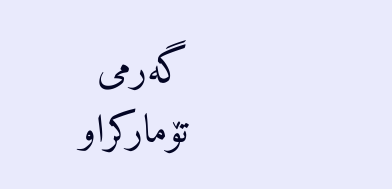گەرمی تۆمارکراو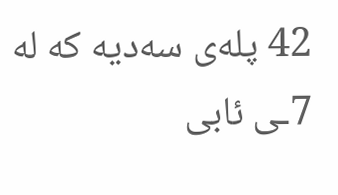42 پلەی سەدیە کە لە 7ـی ئابی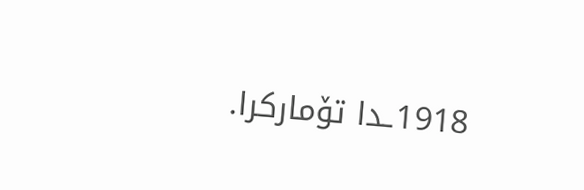1918ـدا تۆمارکرا.